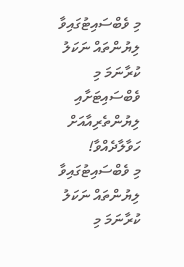މި ވެބްސައިޓުގައިވާ ލިޔުންތައް ނަކަލު ކުރާނަމަ މި ވެބްސައިޓަށާއި ލިޔުންތެރިއާއަށް ހަވާލާދެއްވާ!
މި ވެބްސައިޓުގައިވާ ލިޔުންތައް ނަކަލު ކުރާނަމަ މި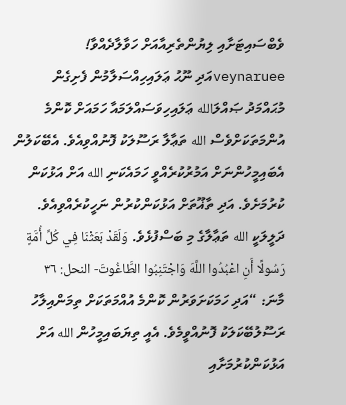ވެބްސައިޓަށާއި ލިޔުންތެރިއާއަށް ހަވާލާދެއްވާ!
veynarueeއަދި ނޫޙު ޢަލައިހިއްސަލާމުން ފެށިގެން މުޙައްމަދު ޞައްލަالله ޢަލައިހިވަސައްލަމައާ ހަމައަށް ކޮންމެ އުންމަތަކަށްވެސް الله ތަޢާލާ ރަސޫލަކު ފޮނުއްވިއެވެ. އެބޭކަލުން އެބައިމީހުންނަށް އަމުރުކުރެއްވީ ހަމައެކަނި الله އަށް އަޅުކަން ކުރުމަށެވެ. އަދި ތާޣޫތަށް އަޅުކަންކުރުން ނަހީކުރެއްވިއެވެ. ދަލީލަކީ الله ތަޢާލާގެ މި ބަސްފުޅެވެ. وَلَقَدْ بَعَثْنَا فِي كُلِّ أُمَّةٍ رَسُولًا أَنِ اعْبُدُوا اللَّهَ وَاجْتَنِبُوا الطَّاغُوتَ- النحل: ٣٦ މާނަ: “އަދި ހަމަކަށަވަރުން ކޮންމެ އުއްމަތަކަށް ތިމަންއިލާހު ރަސޫލުބޭކަލަކު ފޮނުއްވީމެވެ. އެއީ ތިޔަބައިމީހުން الله އަށް އަޅުކަންކުރުމަށާއި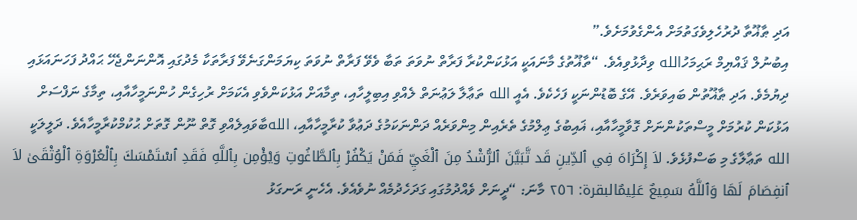އަދި ޠާޣޫތާ ދުރުހެލިވެގަތުމަށް އެންގެވުމަށެވެ.”
އިބުނުލް ޤައްޔިމް ރަޙިމަހުالله ވިދާޅުވިއެވެ. “ތާޣޫތުގެ މާނައަކީ އަޅުކަންކުރާ ފަރާތް ނުވަތަ ތަބާ ވެވޭ ފަރާތް ނުވަތަ ކިޔަމަންގަނެވޭ ފަރާތަކާ މެދުގައި އޮންނަންޖެހޭ ޙައްދު ފަހަނައަޅައި ދިޔުމެވެ. އަދި ޠާޣޫތުން ބައިވަރެވެ. އޭގެ ބޮޑުންނަކީ ފަހެކެވެ. އެއީ الله ތަޢާލާ ލަޢުނަތް ލެއްވި އިބިލީހާއި، ތިމާއަށް އަޅުކަންވެވި އެކަމަށް ރުހިގެން ހުންނަމީހާއާއި، ތިމާގެ ނަފްސަށް އަޅުކަން ކުރުމަށް މީސްތަކުންނަށް ގޮވާމީހާއާއި، ޣައިބުގެ ޢިލްމުގެ ތެރެއިން މިންވަރެއް ދަންނަކަމުގެ ދަޢުވާ ކުރާމީހާއާއި، اللهބާވައިލެއްވި ގޮތް ނޫން ގޮތަށް ޙުކުމްކުރާމީހާއެވެ. ދަލީލަކީ الله ތަޢާލާގެ މި ބަސްފުޅެވެ. لاَ إِكْرَاهَ فِي ٱلدِّينِ قَد تَّبَيَّنَ ٱلرُّشْدُ مِنَ ٱلْغَيِّ فَمَنْ يَكْفُرْ بِٱلطَّاغُوتِ وَيْؤْمِن بِٱللَّهِ فَقَدِ ٱسْتَمْسَكَ بِٱلْعُرْوَةِ ٱلْوُثْقَىٰ لاَ ٱنفِصَامَ لَهَا وَٱللَّهُ سَمِيعٌ عَلِيمٌالبقرة: ٢٥٦ މާނަ: “ދީނަށް ވެއްދުމުގައި ގަދަހެދުމެއް ނުވެއެވެ. އެހެނީ ރަނގަޅު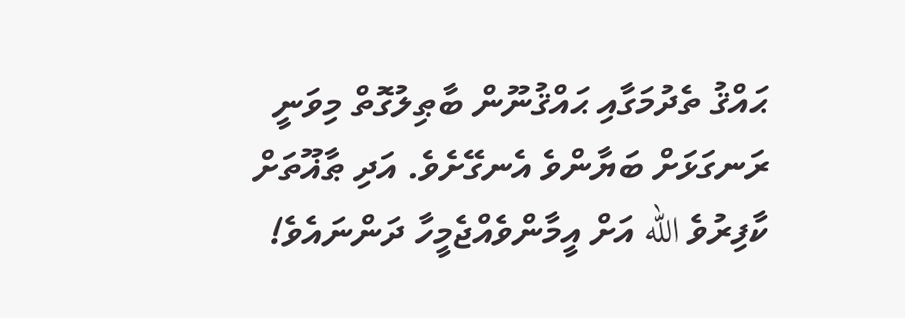ޙައްޤު ތެދުމަގާއި ޙައްޤުނޫން ބާޠިލުގޮތް މިވަނީ ރަނގަޅަށް ބަޔާންވެ އެނގޭށެވެ. އަދި ޠާޣޫތަށް ކާފިރުވެ الله އަށް އީމާންވެއްޖެމީހާ ދަންނައެވެ!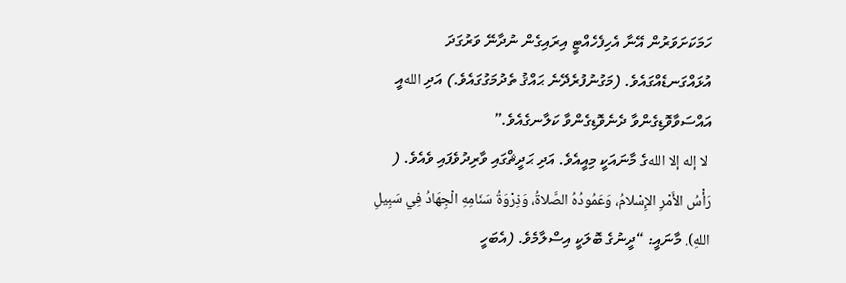ހަމަކަށަވަރުން އޭނާ އެހިފެހެއްޓީ އިރައިގެން ނުދާނޭ ވަރުގަދަ އުޅައްގަނޑެއްގައެވެ. (މަގުނުފުރެދޭނެ ޙައްޤު ތެދުމަގުގައެވެ.) އަދި اللهއީ އައްސަވާވޮޑިގެންވާ ދެނެވޮޑިގެންވާ ކަލާނގެއެވެ.”
 لا إله إلا اللهގެ މާނައަކީ މިއީއެވެ. އަދި ޙަދީޘްގައި ވާރިދުވެފައި ވެއެވެ. ( رَأْسُ الأَمْرِ الإِسْلامُ، وَعَمُودُهُ الصَّلاةُ، وَذِرْوَةُ سَنَامِهِ الْجِهَادُ فِي سَبِيلِ اللهِ). މާނައީ: “ދީނުގެ ބޮލަކީ އިސްލާމެވެ. (އެބަހީ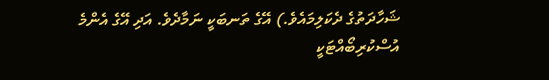ޝަހާދަތުގެ ދެކަލިމައެވެ.) އޭގެ ތަނބަކީ ނަމާދެވެ. އަދި އޭގެ އެންމެ އުސްކުރިބޯއްޓަކީ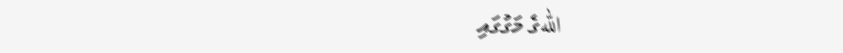اللهގެ މަގުގައި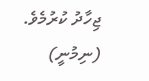ޖިހާދު ކުރުމެވެ.
(ނިމުނީ)